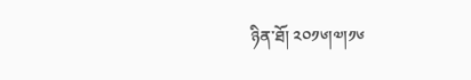ཉིན་ཐོ། ༢༠༡༦།༧།༡༦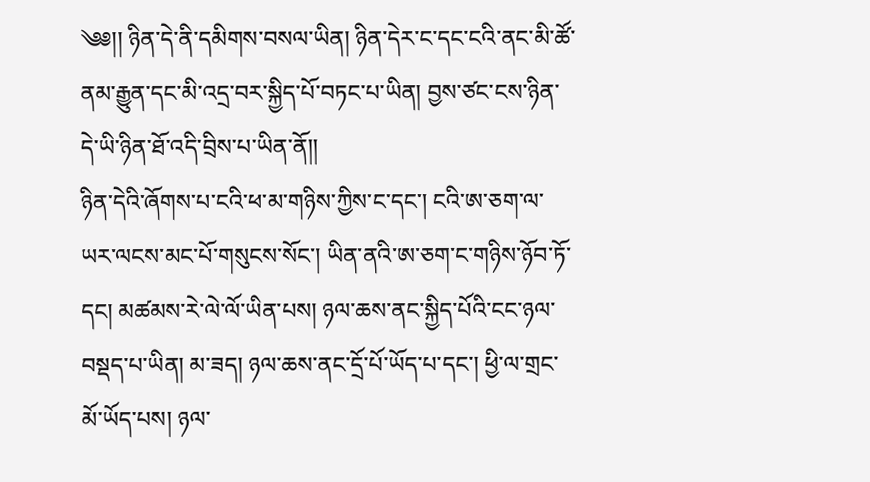༄༅།། ཉིན་དེ་ནི་དམིགས་བསལ་ཡིན། ཉིན་དེར་ང་དང་ངའི་ནང་མི་ཚོ་ནམ་རྒྱུན་དང་མི་འདྲ་བར་སྐྱིད་པོ་བཏང་པ་ཡིན། བྱས་ཙང་ངས་ཉིན་དེ་ཡི་ཉིན་ཐོ་འདི་བྲིས་པ་ཡིན་ནོ།།
ཉིན་དེའི་ཞོགས་པ་ངའི་ཕ་མ་གཉིས་ཀྱིས་ང་དང་། ངའི་ཨ་ཅག་ལ་ཡར་ལངས་མང་པོ་གསུངས་སོང་། ཡིན་ནའི་ཨ་ཅག་ང་གཉིས་ཉོབ་ཏོ་དང། མཚམས་རེ་ལེ་ལོ་ཡིན་པས། ཉལ་ཆས་ནང་སྐྱིད་པོའི་ངང་ཉལ་བསྡད་པ་ཡིན། མ་ཟད། ཉལ་ཆས་ནང་དྲོ་པོ་ཡོད་པ་དང་། ཕྱི་ལ་གྲང་མོ་ཡོད་པས། ཉལ་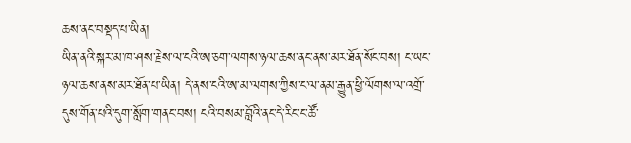ཆས་ནང་བསྡད་པ་ཡིན།
ཡིན་ནའི་སྐར་མ་ཁ་ཤས་རྗེས་ལ་ངའི་ཨ་ཅག་ལགས་ཉལ་ཆས་ནང་ནས་མར་ཐོན་སོང་བས། ང་ཡང་ཉལ་ཆས་ནས་མར་ཐོན་པ་ཡིན། དེ་ནས་ངའི་ཨ་མ་ལགས་ཀྱིས་ང་ལ་ནམ་རྒྱུན་ཕྱི་ལོགས་ལ་འགྲོ་དུས་གོན་པའི་དུག་སློག་གནང་བས། ངའི་བསམ་བློའི་ནང་དེ་རིང་ང་ཚོ་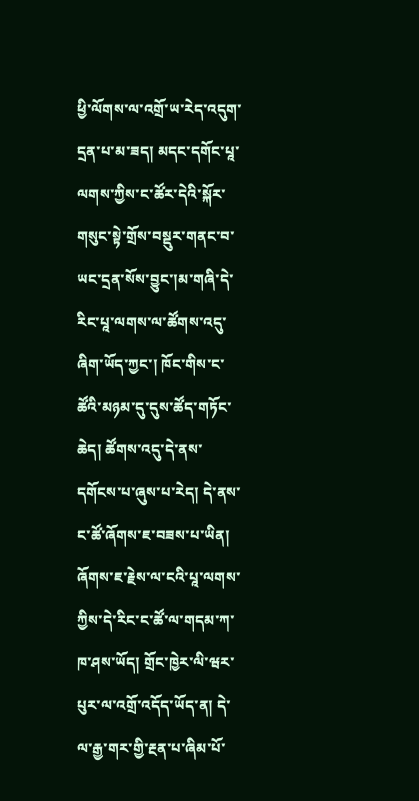ཕྱི་ལོགས་ལ་འགྲོ་ཡ་རེད་འདུག་དྲན་པ་མ་ཟད། མདང་དགོང་པཱ་ལགས་ཀྱིས་ང་ཚོར་དེའི་སྐོར་གསུང་སྟེ་གྲོས་བསྡུར་གནང་བ་ཡང་དྲན་སོས་བྱུང་།མ་གཞི་དེ་རིང་པཱ་ལགས་ལ་ཚོགས་འདུ་ཞིག་ཡོད་ཀྱང་། ཁོང་གིས་ང་ཚོའི་མཉམ་དུ་དུས་ཚོད་གཏོང་ཆེད། ཚོགས་འདུ་དེ་ནས་དགོངས་པ་ཞུས་པ་རེད། དེ་ནས་ང་ཚོ་ཞོགས་ཇ་བཟས་པ་ཡིན། ཞོགས་ཇ་རྗེས་ལ་ངའི་པཱ་ལགས་ཀྱིས་དེ་རིང་ང་ཚོ་ལ་གདམ་ཀ་ཁ་ཤས་ཡོད། གྲོང་ཁྱེར་ལི་ཝར་པུར་ལ་འགྲོ་འདོད་ཡོད་ན། དེ་ལ་རྒྱ་གར་གྱི་རྔན་པ་ཞིམ་པོ་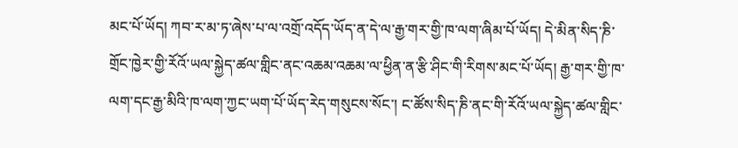མང་པོ་ཡོད། ཀབ་ར་མ་ཏ་ཞེས་པ་ལ་འགྲོ་འདོད་ཡོད་ན་དེ་ལ་རྒྱ་གར་གྱི་ཁ་ལག་ཞིམ་པོ་ཡོད། དེ་མིན་སིད་ཎི་གྲོང་ཁྱེར་གྱི་རོའོ་ཡལ་སྐྱེད་ཚལ་གླིང་ནང་འཆམ་འཆམ་ལ་ཕྱིན་ན་རྩི་ཤིང་གི་རིགས་མང་པོ་ཡོད། རྒྱ་གར་གྱི་ཁ་ལག་དང་རྒྱ་མིའི་ཁ་ལག་ཀྱང་ཡག་པོ་ཡོད་རེད་གསུངས་སོང་། ང་ཚོས་སིད་ཎི་ནང་གི་རོའོ་ཡལ་སྐྱེད་ཚལ་གླིང་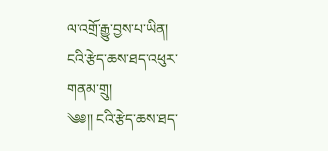ལ་འགྲོ་རྒྱུ་བྱས་པ་ཡིན།
ངའི་རྩེད་ཆས་ཐད་འཕུར་གནམ་གྲུ།
༄༅།། ངའི་རྩེད་ཆས་ཐད་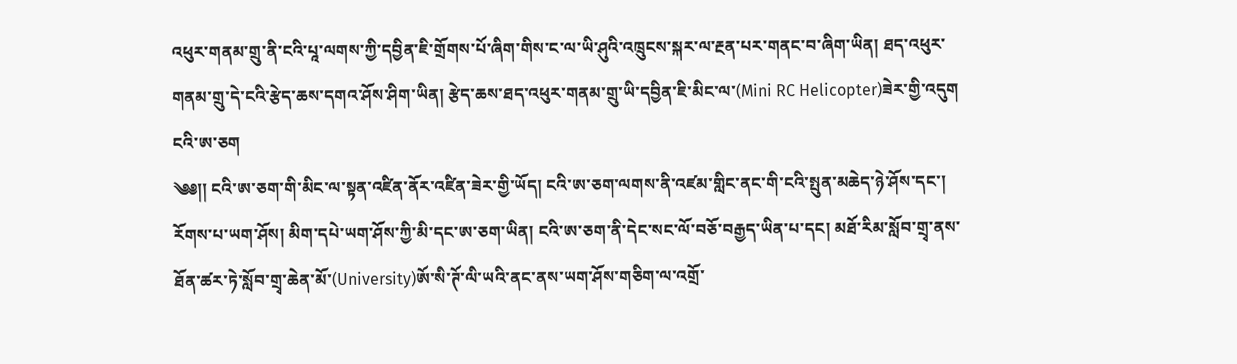འཕུར་གནམ་གྲུ་ནི་ངའི་པཱ་ལགས་ཀྱི་དབྱིན་ཇི་གྲོགས་པོ་ཞིག་གིས་ང་ལ་ཡི་ཤུའི་འཁྲུངས་སྐར་ལ་རྔན་པར་གནང་བ་ཞིག་ཡིན། ཐད་འཕུར་གནམ་གྲུ་དེ་ངའི་རྩེད་ཆས་དགའ་ཤོས་ཤིག་ཡིན། རྩེད་ཆས་ཐད་འཕུར་གནམ་གྲུ་ཡི་དབྱིན་ཇི་མིང་ལ་(Mini RC Helicopter)ཟེར་གྱི་འདུག
ངའི་ཨ་ཅག
༄༅།། ངའི་ཨ་ཅག་གི་མིང་ལ་སྟན་འཛིན་ནོར་འཛིན་ཟེར་གྱི་ཡོད། ངའི་ཨ་ཅག་ལགས་ནི་འཛམ་གླིང་ནང་གི་ངའི་སྤུན་མཆེད་ཉེ་ཤོས་དང་། རོགས་པ་ཡག་ཤོས། མིག་དཔེ་ཡག་ཤོས་ཀྱི་མི་དང་ཨ་ཅག་ཡིན། ངའི་ཨ་ཅག་ནི་དེང་སང་ལོ་བཅོ་བརྒྱད་ཡིན་པ་དང། མཐོ་རིམ་སློབ་གྲྭ་ནས་ཐོན་ཚར་ཏེ་སློབ་གྲྭ་ཆེན་མོ་(University)ཨོ་སི་ཊོ་ལི་ཡའི་ནང་ནས་ཡག་ཤོས་གཅིག་ལ་འགྲོ་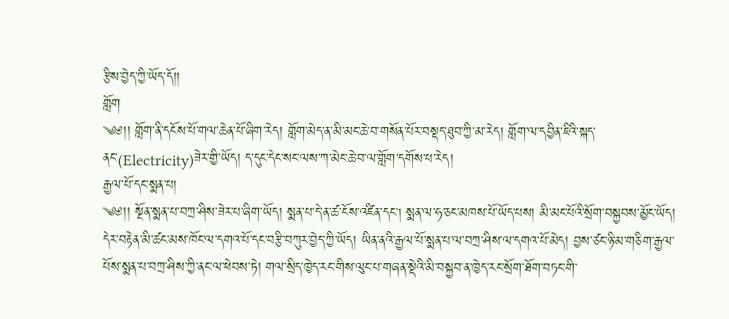རྩིས་བྱེད་ཀྱི་ཡོད་དོ།།
གློག
༄༅།། གློག་ནི་དངོས་པོ་གལ་ཆེན་པོ་ཞིག་རེད། གློག་མེད་ན་མི་མང་ཆེ་བ་གསོན་པོར་བསྡད་ཐུབ་ཀྱི་མ་རེད། གློག་ལ་དབྱིན་ཇིའི་སྐད་ནང་(Electricity)ཟེར་གྱི་ཡོད། ད་དུང་དེང་སང་ལས་ཀ་མེང་ཆེ་བ་ལ་གློག་དགོས་པ་རེད།
རྒྱལ་པོ་དང་སྨན་པ།
༄༅།། སྔོན་སྨན་པ་བཀྲ་ཤིས་ཟེར་པ་ཞིག་ཡོད། སྨན་པ་དེ་ན་ཚ་ངོས་འཛིན་དང། སྨན་ལ་ཧ་ཅང་མཁས་པོ་ཡོད་པས། མི་མང་པོའི་སྲོག་བསྐྱབས་མྱོང་ཡོད། དེར་བརྟེན་མི་ཚང་མས་ཁོང་ལ་དགའ་པོ་དང་བརྩི་བཀུར་བྱེད་ཀྱི་ཡོད། ཡིན་ནའི་རྒྱལ་པོ་སྨན་པ་ལ་བཀྲ་ཤིས་ལ་དགའ་པོ་མེད། བྱས་ཙང་ཉི་མ་གཅིག་རྒྱལ་པོས་སྨན་པ་བཀྲ་ཤིས་ཀྱི་ནང་ལ་ཕེབས་ཏེ། གལ་སྲིད་ཁྱེད་རང་གིས་ལུང་པ་གཞན་སྡེའི་མི་བསྐྱབ་ན་ཁྱེད་རང་སྲོག་ཐོག་བཏང་གི་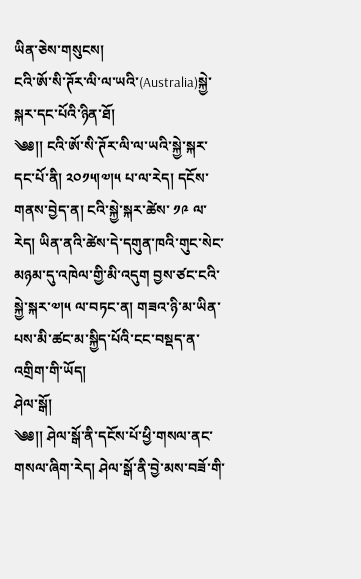ཡིན་ཅེས་གསུངས།
ངའི་ཨོ་སི་ཊོར་ལི་ལ་ཡའི་(Australia)སྐྱེ་སྐར་དང་པོའི་ཉིན་ཐོ།
༄༅།། ངའི་ཨོ་སི་ཊོར་ལི་ལ་ཡའི་སྐྱེ་སྐར་དང་པོ་ནི། ༢༠༡༥།༧།༥ པ་ལ་རེད། དངོས་གནས་བྱེད་ན། ངའི་སྐྱེ་སྐར་ཚེས་ ༡༩ ལ་རེད། ཡིན་ནའི་ཚེས་དེ་དགུན་ཁའི་གུང་སེང་མཉམ་དུ་འཁེལ་གྱི་མི་འདུག བྱས་ཙང་ངའི་སྐྱེ་སྐར་༧།༥ ལ་བཏང་ན། གཟའ་ཉི་མ་ཡིན་པས་མི་ཚང་མ་སྐྱིད་པོའི་ངང་བསྡད་ན་འགྲིག་གི་ཡོད།
ཤེལ་སྒོ།
༄༅།། ཤེལ་སྒོ་ནི་དངོས་པོ་ཕྱི་གསལ་ནང་གསལ་ཞིག་རེད། ཤེལ་སྒོ་ནི་བྱེ་མས་བཟོ་གི་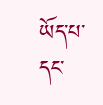ཡོད་པ་དང་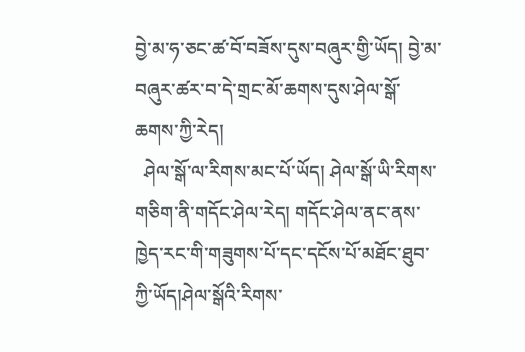བྱེ་མ་ཧ་ཅང་ཚ་བོ་བཟོས་དུས་བཞུར་གྱི་ཡོད། བྱེ་མ་བཞུར་ཚར་བ་དེ་གྲང་མོ་ཆགས་དུས་ཤེལ་སྒོ་ཆགས་ཀྱི་རེད།
  ཤེལ་སྒོ་ལ་རིགས་མང་པོ་ཡོད། ཤེལ་སྒོ་ཡི་རིགས་གཅིག་ནི་གདོང་ཤེལ་རེད། གདོང་ཤེལ་ནང་ནས་ཁྱེད་རང་གི་གཟུགས་པོ་དང་དངོས་པོ་མཐོང་ཐུབ་ཀྱི་ཡོད།ཤེལ་སྒོའི་རིགས་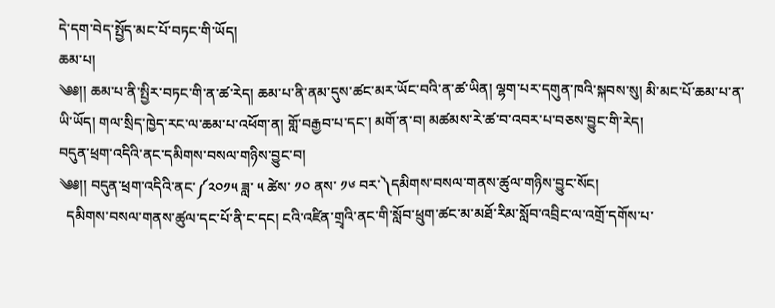དེ་དག་བེད་སྤྱོད་མང་པོ་བཏང་གི་ཡོད།
ཆམ་པ།
༄༅།། ཆམ་པ་ནི་སྤྱིར་བཏང་གི་ན་ཚ་རེད། ཆམ་པ་ནི་ནམ་དུས་ཚང་མར་ཡོང་བའི་ན་ཚ་ཡིན། ལྷག་པར་དགུན་ཁའི་སྐབས་སུ། མི་མང་པོ་ཆམ་པ་ན་ཡི་ཡོད། གལ་སྲིད་ཁྱེད་རང་ལ་ཆམ་པ་འཕོག་ན། གློ་བརྒྱབ་པ་དང་། མགོ་ན་བ། མཚམས་རེ་ཚ་བ་འབར་པ་བཅས་བྱུང་གི་རེད།
བདུན་ཕྲག་འདིའི་ནང་དམིགས་བསལ་གཉིས་བྱུང་བ།
༄༅།། བདུན་ཕྲག་འདིའི་ནང་༼༢༠༡༥ ཟླ་ ༥ ཚེས་ ༡༠ ནས་ ༡༦ བར་༽དམིགས་བསལ་གནས་ཚུལ་གཉིས་བྱུང་སོང།
  དམིགས་བསལ་གནས་ཚུལ་དང་པོ་ནི་ང་དང། ངའི་འཛིན་གྲྭའི་ནང་གི་སློབ་ཕྲུག་ཚང་མ་མཐོ་རིམ་སློབ་འབྲིང་ལ་འགྲོ་དགོས་པ་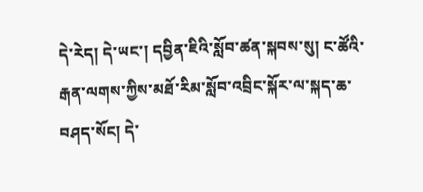དེ་རེད། དེ་ཡང་། དབྱིན་ཇིའི་སློབ་ཚན་སྐབས་སུ། ང་ཚོའི་རྒན་ལགས་ཀྱིས་མཐོ་རིམ་སློབ་འབྲིང་སྐོར་ལ་སྐད་ཆ་བཤད་སོང། དེ་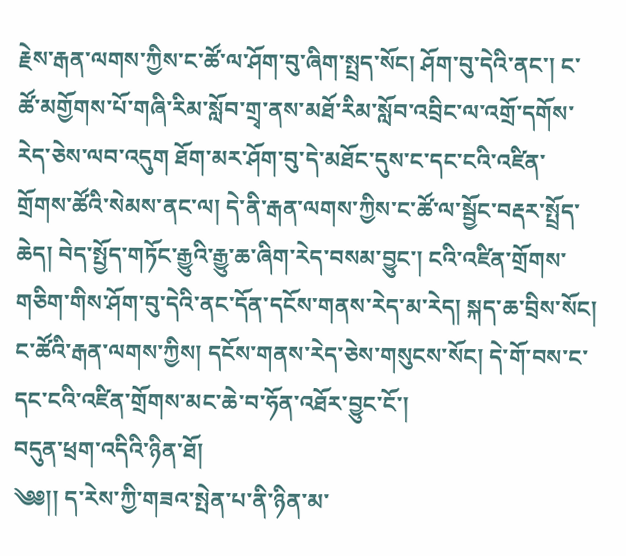རྗེས་རྒན་ལགས་ཀྱིས་ང་ཚོ་ལ་ཤོག་བུ་ཞིག་སྤྲད་སོང། ཤོག་བུ་དེའི་ནང་། ང་ཚོ་མགྱོགས་པོ་གཞི་རིམ་སློབ་གྲྭ་ནས་མཐོ་རིམ་སློབ་འབྲིང་ལ་འགྲོ་དགོས་རེད་ཅེས་ལབ་འདུག ཐོག་མར་ཤོག་བུ་དེ་མཐོང་དུས་ང་དང་ངའི་འཛིན་གྲོགས་ཚོའི་སེམས་ནང་ལ། དེ་ནི་རྒན་ལགས་ཀྱིས་ང་ཚོ་ལ་སྦྱོང་བརྡར་སྤྲོད་ཆེད། བེད་སྤྱོད་གཏོང་རྒྱུའི་རྒྱུ་ཆ་ཞིག་རེད་བསམ་བྱུང་། ངའི་འཛིན་གྲོགས་གཅིག་གིས་ཤོག་བུ་དེའི་ནང་དོན་དངོས་གནས་རེད་མ་རེད། སྐད་ཆ་བྲིས་སོང། ང་ཚོའི་རྒན་ལགས་ཀྱིས། དངོས་གནས་རེད་ཅེས་གསུངས་སོང། དེ་གོ་བས་ང་དང་ངའི་འཛིན་གྲོགས་མང་ཆེ་བ་ཧོན་འཐོར་བྱུང་ངོ་།
བདུན་ཕྲག་འདིའི་ཉིན་ཐོ།
༄༅།། ད་རེས་ཀྱི་གཟའ་སྤེན་པ་ནི་ཉིན་མ་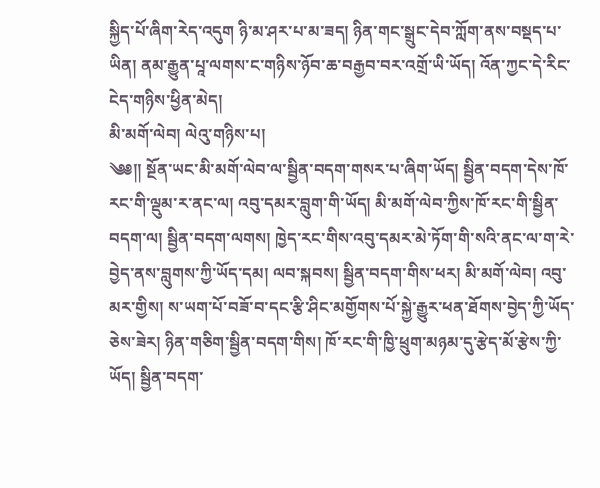སྐྱིད་པོ་ཞིག་རེད་འདུག ཉི་མ་ཤར་པ་མ་ཟད། ཉིན་གང་སྒྲུང་དེབ་ཀློག་ནས་བསྡད་པ་ཡིན། ནམ་རྒྱུན་པཱ་ལགས་ང་གཉིས་ཉོབ་ཆ་བརྒྱབ་བར་འགྲོ་ཡི་ཡོད། འོན་ཀྱང་དེ་རིང་ངེད་གཉིས་ཕྱིན་མེད།
མི་མགོ་ལེབ། ལེའུ་གཉིས་པ།
༄༅།། སྔོན་ཡང་མི་མགོ་ལེབ་ལ་སྦྱིན་བདག་གསར་པ་ཞིག་ཡོད། སྦྱིན་བདག་དེས་ཁོ་རང་གི་ལྡུམ་ར་ནང་ལ། འབུ་དམར་བླུག་གི་ཡོད། མི་མགོ་ལེབ་ཀྱིས་ཁོ་རང་གི་སྦྱིན་བདག་ལ། སྦྱིན་བདག་ལགས། ཁྱེད་རང་གིས་འབུ་དམར་མེ་ཏོག་གི་སའི་ནང་ལ་ག་རེ་བྱེད་ནས་བླུགས་ཀྱི་ཡོད་དམ། ལབ་སྐབས། སྦྱིན་བདག་གིས་ཕར། མི་མགོ་ལེབ། འབུ་མར་གྱིས། ས་ཡག་པོ་བཟོ་བ་དང་རྩི་ཤིང་མགྱོགས་པོ་སྐྱེ་རྒྱུར་ཕན་ཐོགས་བྱེད་ཀྱི་ཡོད་ཅེས་ཟེར། ཉིན་གཅིག་སྦྱིན་བདག་གིས། ཁོ་རང་གི་ཁྱི་ཕྲུག་མཉམ་དུ་རྩེད་མོ་རྩེས་ཀྱི་ཡོད། སྦྱིན་བདག་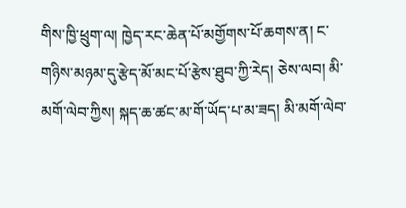གིས་ཁྱི་ཕྲུག་ལ། ཁྱེད་རང་ཆེན་པོ་མགྱོགས་པོ་ཆགས་ན། ང་གཉིས་མཉམ་དུ་རྩེད་མོ་མང་པོ་རྩེས་ཐུབ་ཀྱི་རེད། ཅེས་ལབ། མི་མགོ་ལེབ་ཀྱིས། སྐད་ཆ་ཚང་མ་གོ་ཡོད་པ་མ་ཟད། མི་མགོ་ལེབ་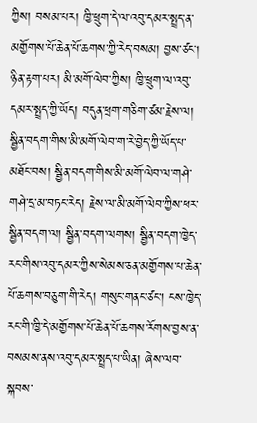ཀྱིས། བསམ་པར། ཁྱི་ཕྲུག་དེ་ལ་འབུ་དམར་སྤྲད་ན་མགྱོགས་པོ་ཆེན་པོ་ཆགས་ཀྱི་རེད་བསམ། བྱས་ཙང། ཉིན་རྟག་པར། མི་མགོ་ལེབ་ཀྱིས། ཁྱི་ཕྲུག་ལ་འབུ་དམར་སྤྲད་ཀྱི་ཡོད། བདུན་ཕྲག་གཅིག་ཙམ་རྗེས་ལ། སྦྱིན་བདག་གིས་མི་མགོ་ལེབ་ག་རེ་བྱེད་ཀྱི་ཡོད་པ་མཐོང་བས། སྦྱིན་བདག་གིས་མི་མགོ་ལེབ་ལ་གཤེ་གཤེ་དྲ་མ་བཏང་རེད། རྗེས་ལ་མི་མགོ་ལེབ་ཀྱིས་ཕར་སྦྱིན་བདག་ལ། སྦྱིན་བདག་ལགས། སྦྱིན་བདག་ཁྱེད་རང་གིས་འབུ་དམར་ཀྱིས་སེམས་ཅན་མགྱོགས་པ་ཆེན་པོ་ཆགས་བཅུག་གི་རེད། གསུང་གནང་ཙང་། ངས་ཁྱེད་རང་གི་ཁྱི་དེ་མགྱོགས་པོ་ཆེན་པོ་ཆགས་རོགས་བྱས་ན་བསམས་ནས་འབུ་དམར་སྤྲད་པ་ཡིན། ཞེས་ལབ་སྐབས་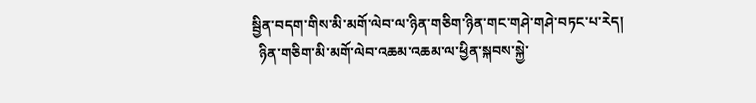སྦྱིན་བདག་གིས་མི་མགོ་ལེབ་ལ་ཉིན་གཅིག་ཉིན་གང་གཤེ་གཤེ་བཏང་པ་རེད།
  ཉིན་གཅིག་མི་མགོ་ལེབ་འཆམ་འཆམ་ལ་ཕྱིན་སྐབས་སྐྱེ་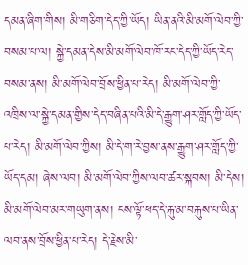དམན་ཞིག་གིས། མི་གཅིག་དེད་ཀྱི་ཡོད། ཡིན་ནའི་མི་མགོ་ལེབ་ཀྱི་བསམ་པ་ལ། སྐྱེ་དམན་དེས་མི་མགོ་ལེབ་ཁོ་རང་དེད་ཀྱི་ཡོད་རེད་བསམ་ནས། མི་མགོ་ལེབ་བྲོས་ཕྱིན་པ་རེད། མི་མགོ་ལེབ་ཀྱི་འཁྲིས་ལ་སྐྱེ་དམན་གྱིས་དེད་བཞིན་པའི་མི་དེ་རྒྱུག་ཤར་གློད་ཀྱི་ཡོད་པ་རེད། མི་མགོ་ལེབ་ཀྱིས། མི་དེ་ག་རེ་བྱས་ནས་རྒྱུག་ཤར་གློད་ཀྱི་ཡོད་དམ། ཞེས་ལབ། མི་མགོ་ལེབ་ཀྱིས་ལབ་ཚར་སྐབས། མི་དེས། མི་མགོ་ལེབ་མར་གཡུག་ནས། ངས་ལྟོ་ཕད་དེ་རྐུ་མ་བརྐུས་པ་ཡིན་ལབ་ནས་བྲོས་ཕྱིན་པ་རེད། དེ་རྗེས་མི་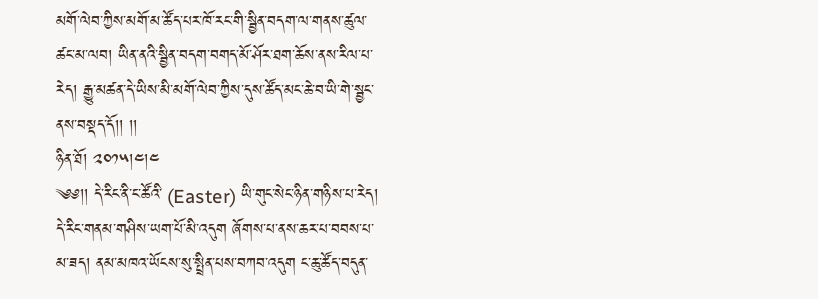མགོ་ལེབ་ཀྱིས་མགོ་མ་ཚོད་པར་ཁོ་རང་གི་སྦྱིན་བདག་ལ་གནས་ཚུལ་ཚང་མ་ལབ། ཡིན་ནའི་སྦྱིན་བདག་བགད་མོ་ཤོར་ཐག་ཆོས་ནས་རིལ་པ་རེད། རྒྱུ་མཚན་དེ་ཡིས་མི་མགོ་ལེབ་ཀྱིས་དུས་ཚོད་མང་ཆེ་བ་ཡི་གེ་སྦྱང་ནས་བསྡད་དོ།། །།
ཉིན་ཐོ། ༢༠༡༥།༤།༤
༄༅།། དེ་རིང་ནི་ང་ཚོའི་ (Easter) ཡི་གུང་སེང་ཉིན་གཉིས་པ་རེད། དེ་རིང་གནམ་གཤིས་ཡག་པོ་མི་འདུག ཞོགས་པ་ནས་ཆར་པ་བབས་པ་མ་ཟད། ནམ་མཁའ་ཡོངས་སུ་སྤྲིན་པས་བཀབ་འདུག ང་ཆུ་ཚོད་བདུན་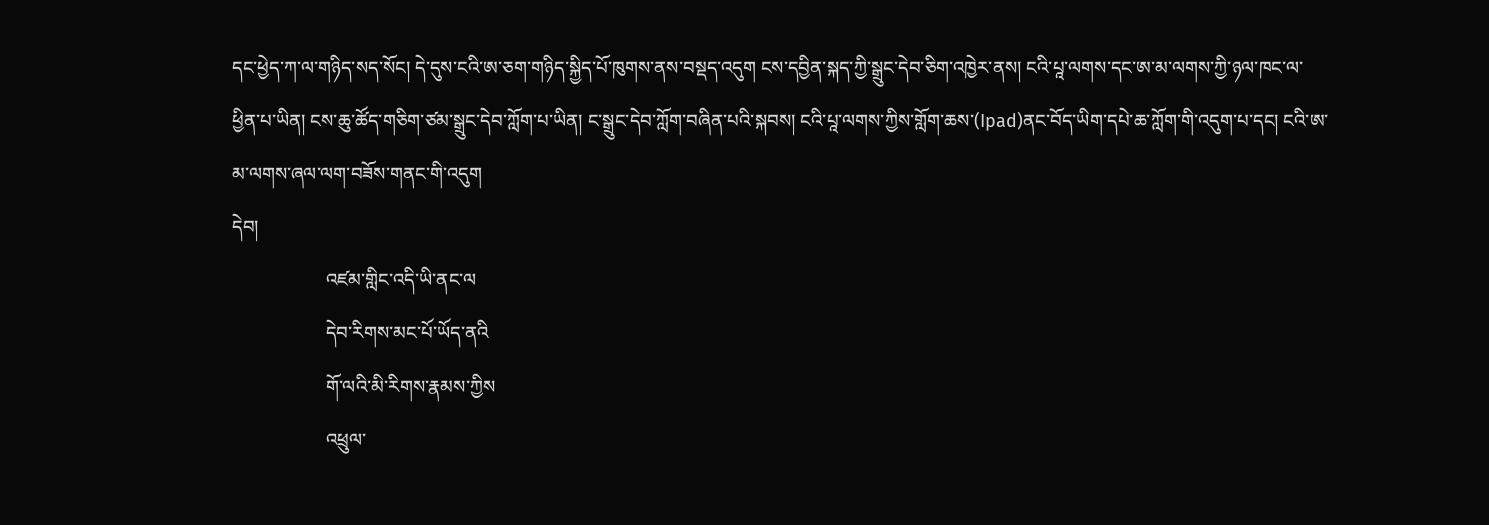དང་ཕྱེད་ཀ་ལ་གཉིད་སད་སོང། དེ་དུས་ངའི་ཨ་ཅག་གཉིད་སྐྱིད་པོ་ཁུགས་ནས་བསྡད་འདུག ངས་དབྱིན་སྐད་ཀྱི་སྒྲུང་དེབ་ཅིག་འཁྱེར་ནས། ངའི་པཱ་ལགས་དང་ཨ་མ་ལགས་ཀྱི་ཉལ་ཁང་ལ་ཕྱིན་པ་ཡིན། ངས་ཆུ་ཚོད་གཅིག་ཙམ་སྒྲུང་དེབ་ཀློག་པ་ཡིན། ང་སྒྲུང་དེབ་ཀློག་བཞིན་པའི་སྐབས། ངའི་པཱ་ལགས་ཀྱིས་གློག་ཆས་(Ipad)ནང་བོད་ཡིག་དཔེ་ཆ་ཀློག་གི་འདུག་པ་དང། ངའི་ཨ་མ་ལགས་ཞལ་ལག་བཟོས་གནང་གི་འདུག
དེབ།
                    འཛམ་གླིང་འདི་ཡི་ནང་ལ
                    དེབ་རིགས་མང་པོ་ཡོད་ནའི
                    གོ་ལའི་མི་རིགས་རྣམས་ཀྱིས
                    འཕྲུལ་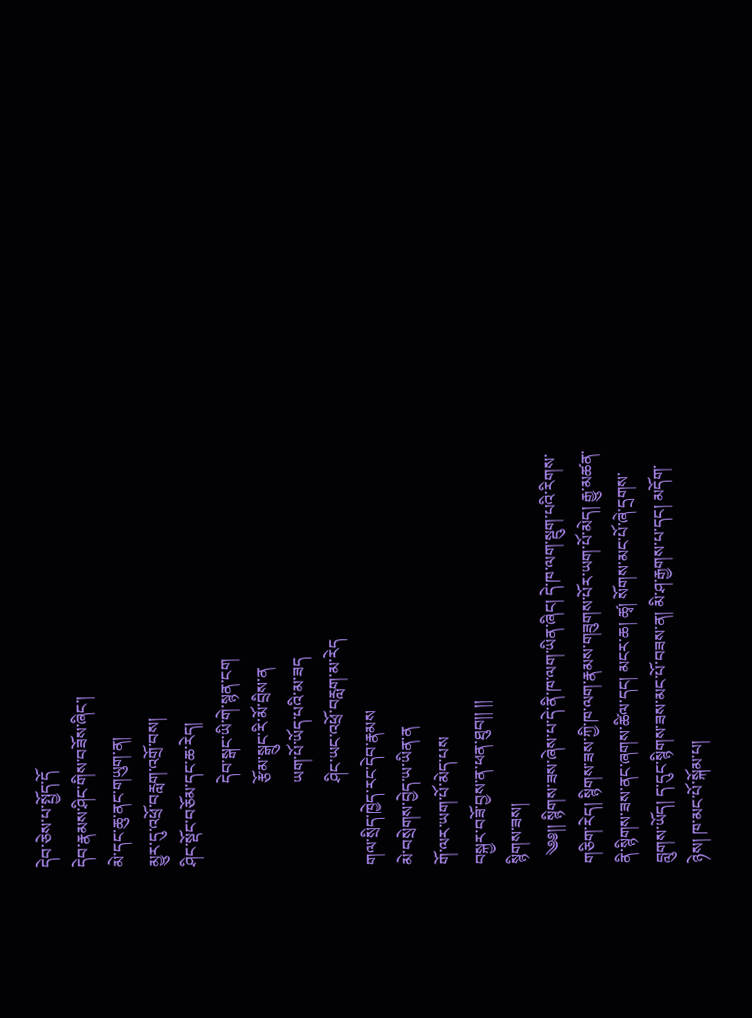དེབ་ཅེས་པ་སྤྱོད་དོ
དེབ་རྣམས་ཤིང་གིས་བཟོས་ཞིང་།
མེ་དང་ཆུ་ནང་གཡུག་ན།
མྱུར་དུ་འཕྲོ་བརླག་འགྲོ་བས།
ཤིང་སྡོང་བཅོམ་དང་ཆ་རེད།
                    དེབ་སྒང་ཡི་གེ་སྙན་ངག
                    རྩོམ་སྒྲུང་རི་མོ་བྲིས་ན
                    ཡག་པོ་ཡོད་པའི་མ་ཟད
                    ཤིང་ཡང་འཕྲོ་བརླག་མ་རེད
གལ་སྲིད་ཁྱེད་རང་དེབ་རྣམས
མེ་བསྲེགས་བྱེད་ཡ་ཡིན་ན
གོ་ལར་ཡག་པོ་མེད་པས
བསྐྱར་བཟོ་བྱས་ན་ཕན་ཐུབ།། །།
སྙིགས་ཟས།
  ༄༅།། སྙིགས་ཟས་ཞེས་པ་དེ་ནི་ཁ་ལག་ཡིན་ཞིང། དེ་ཁ་ལག་སྡུག་པའི་རིགས་གཅིག་རེད། སྙིགས་ཟས་ཀྱི་ཁ་ལག་རྣམས་གཟུགས་པོར་ཡག་པོ་མེད། རྒྱུ་མཚན་ནི་སྙིགས་ཟས་ནང་ཞགས་ཚིལ་དང། མངར་ཆ། ཚྭ། སོགས་མང་པོ་ཞེ་དྲགས་བླུགས་ཡོད། ད་དུང་སྙིགས་ཟས་མང་པོ་བཟས་ན། མི་ཤ་རྒྱགས་པ་དང། མདོག་ཉེས། ཁ་མང་པོ་སྐོམ་པ།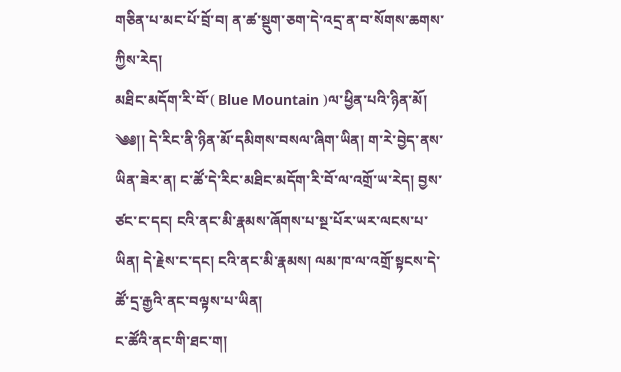གཅིན་པ་མང་པོ་བྲོ་བ། ན་ཚ་སྡུག་ཅག་དེ་འདྲ་ན་བ་སོགས་ཆགས་ཀྱིས་རེད།
མཐིང་མདོག་རི་བོ་( Blue Mountain )ལ་ཕྱིན་པའི་ཉིན་མོ།
༄༅།། དེ་རིང་ནི་ཉིན་མོ་དམིགས་བསལ་ཞིག་ཡིན། ག་རེ་བྱེད་ནས་ཡིན་ཟེར་ན། ང་ཚོ་དེ་རིང་མཐིང་མདོག་རི་བོ་ལ་འགྲོ་ཡ་རེད། བྱས་ཙང་ང་དང། ངའི་ནང་མི་རྣམས་ཞོགས་པ་སྔ་པོར་ཡར་ལངས་པ་ཡིན། དེ་རྗེས་ང་དང། ངའི་ནང་མི་རྣམས། ལམ་ཁ་ལ་འགྲོ་སྟངས་དེ་ཚོ་དྲ་རྒྱའི་ནང་བལྟས་པ་ཡིན།
ང་ཚོའི་ནང་གི་ཐང་ག།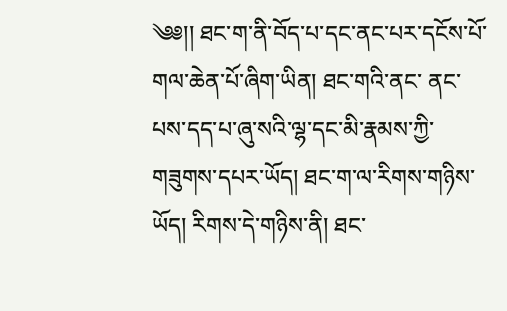༄༅།། ཐང་ག་ནི་བོད་པ་དང་ནང་པར་དངོས་པོ་གལ་ཆེན་པོ་ཞིག་ཡིན། ཐང་གའི་ནང་ ནང་པས་དད་པ་ཞུ་སའི་ལྷ་དང་མི་རྣམས་ཀྱི་གཟུགས་དཔར་ཡོད། ཐང་ག་ལ་རིགས་གཉིས་ཡོད། རིགས་དེ་གཉིས་ནི། ཐང་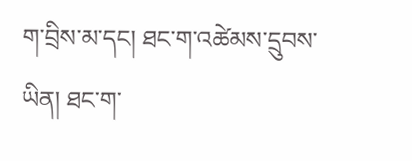ག་བྲིས་མ་དང། ཐང་ག་འཚེམས་དྲུབས་ཡིན། ཐང་ག་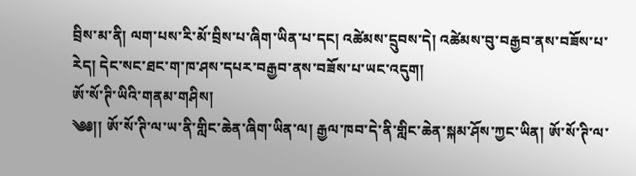བྲིས་མ་ནི། ལག་པས་རི་མོ་བྲིས་པ་ཞིག་ཡིན་པ་དང། འཚེམས་དྲུབས་དེ། འཚེམས་བུ་བརྒྱབ་ནས་བཟོས་པ་རེད། དེང་སང་ཐང་ག་ཁ་ཤས་དཔར་བརྒྱབ་ནས་བཟོས་པ་ཡང་འདུག།
ཨོ་སོ་ཊི་ཡིའི་གནམ་གཤིས།
༄༅།། ཨོ་སོ་ཊི་ལ་ཡ་ནི་གླིང་ཆེན་ཞིག་ཡིན་ལ། རྒྱལ་ཁབ་དེ་ནི་གླིང་ཆེན་སྐམ་ཤོས་ཀྱང་ཡིན། ཨོ་སོ་ཊི་ལ་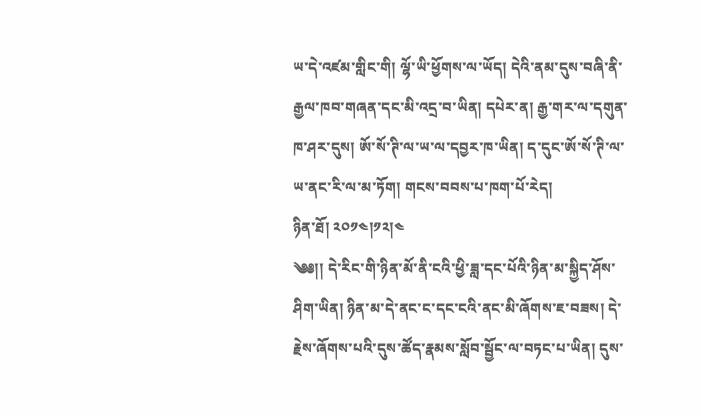ཡ་དེ་འཛམ་གླིང་གི། ལྷོ་ཡི་ཕྱོགས་ལ་ཡོད། དེའི་ནམ་དུས་བཞི་ནི་རྒྱལ་ཁབ་གཞན་དང་མི་འདྲ་བ་ཡིན། དཔེར་ན། རྒྱ་གར་ལ་དགུན་ཁ་ཤར་དུས། ཨོ་སོ་ཊི་ལ་ཡ་ལ་དབྱར་ཁ་ཡིན། ད་དུང་ཨོ་སོ་ཊི་ལ་ཡ་ནང་རི་ལ་མ་ཏོག། གངས་བབས་པ་ཁག་པོ་རེད།
ཉིན་ཐོ། ༢༠༡༤།༡༢།༤
༄༅།། དེ་རིང་གི་ཉིན་མོ་ནི་ངའི་ཕྱི་ཟླ་དང་པོའི་ཉིན་མ་སྐྱིད་ཤོས་ཤིག་ཡིན། ཉིན་མ་དེ་ནང་ང་དང་ངའི་ནང་མི་ཞོགས་ཇ་བཟས། དེ་རྗེས་ཞོགས་པའི་དུས་ཚོད་རྣམས་སློབ་སྦྱོང་ལ་བཏང་པ་ཡིན། དུས་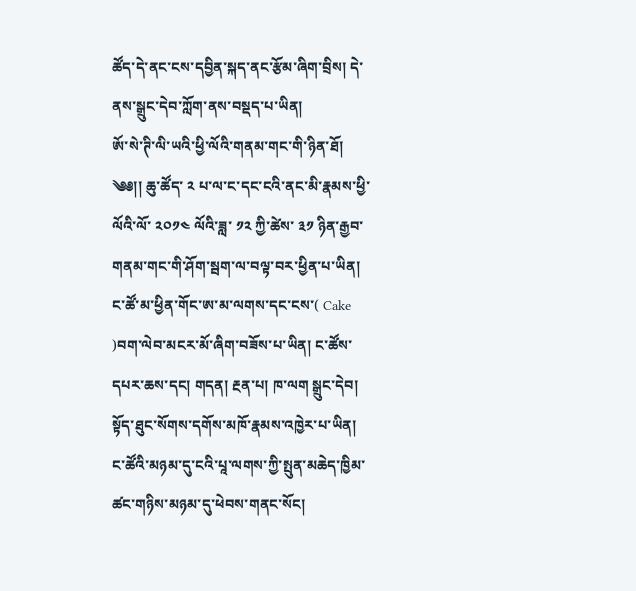ཚོད་དེ་ནང་ངས་དབྱིན་སྐད་ནང་རྩོམ་ཞིག་བྲིས། དེ་ནས་སྒྲུང་དེབ་ཀློག་ནས་བསྡད་པ་ཡིན།
ཨོ་སེ་ཊི་ལི་ཡའི་ཕྱི་ལོའི་གནམ་གང་གི་ཉིན་ཐོ།
༄༅།། ཆུ་ཚོད་ ༢ པ་ལ་ང་དང་ངའི་ནང་མི་རྣམས་ཕྱི་ལོའི་ལོ་ ༢༠༡༤ ལོའི་ཟླ་ ༡༢ ཀྱི་ཚེས་ ༣༡ ཉིན་རྒྱབ་གནམ་གང་གི་ཤོག་སྦག་ལ་བལྟ་བར་ཕྱིན་པ་ཡིན། ང་ཚོ་མ་ཕྱིན་གོང་ཨ་མ་ལགས་དང་ངས་( Cake )བག་ལེབ་མངར་མོ་ཞིག་བཟོས་པ་ཡིན། ང་ཚོས་དཔར་ཆས་དང། གདན། རྔན་པ། ཁ་ལག སྒྲུང་དེབ། སྟོད་ཐུང་སོགས་དགོས་མཁོ་རྣམས་འཁྱེར་པ་ཡིན། ང་ཚོའི་མཉམ་དུ་ངའི་པཱ་ལགས་ཀྱི་སྤུན་མཆེད་ཁྱིམ་ཚང་གཉིས་མཉམ་དུ་ཕེབས་གནང་སོང།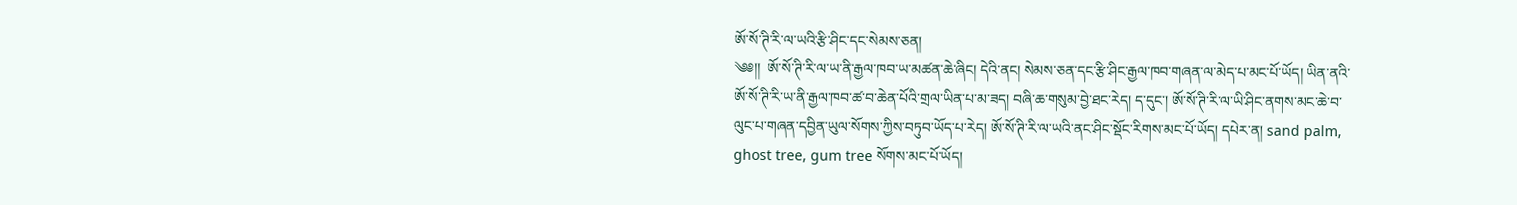ཨོ་སོ་ཊི་རི་ལ་ཡའི་རྩི་ཤིང་དང་སེམས་ཅན།
༄༅།།  ཨོ་སོ་ཊི་རི་ལ་ཡ་ནི་རྒྱལ་ཁབ་ཡ་མཚན་ཆེ་ཞིང། དེའི་ནང། སེམས་ཅན་དང་རྩི་ཤིང་རྒྱལ་ཁབ་གཞན་ལ་མེད་པ་མང་པོ་ཡོད། ཡིན་ནའི་ཨོ་སོ་ཊི་རི་ཡ་ནི་རྒྱལ་ཁབ་ཚ་བ་ཆེན་པོའི་གྲལ་ཡིན་པ་མ་ཟད། བཞི་ཆ་གསུམ་བྱེ་ཐང་རེད། ད་དུང་། ཨོ་སོ་ཊི་རི་ལ་ཡི་ཤིང་ནགས་མང་ཆེ་བ་ལུང་པ་གཞན་དབྱིན་ཡུལ་སོགས་ཀྱིས་བཏུབ་ཡོད་པ་རེད། ཨོ་སོ་ཊི་རི་ལ་ཡའི་ནང་ཤིང་སྡོང་རིགས་མང་པོ་ཡོད། དཔེར་ན། sand palm, ghost tree, gum tree སོགས་མང་པོ་ཡོད།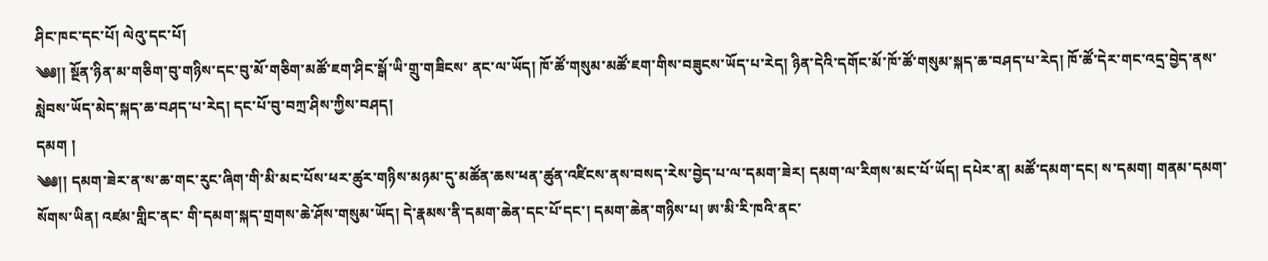ཤིང་ཁང་དང་པོ། ལེའུ་དང་པོ།
༄༅།། སྔོན་ཉིན་མ་གཅིག་བུ་གཉིས་དང་བུ་མོ་གཅིག་མཚོ་ཇག་ཤིང་སྒོ་ཡི་གྲུ་གཟིངས་ ནང་ལ་ཡོད། ཁོ་ཚོ་གསུམ་མཚོ་ཇག་གིས་བཟུངས་ཡོད་པ་རེད། ཉིན་དེའི་དགོང་མོ་ཁོ་ཚོ་གསུམ་སྐད་ཆ་བཤད་པ་རེད། ཁོ་ཚོ་དེར་གང་འདྲ་བྱེད་ནས་སླེབས་ཡོད་མེད་སྐད་ཆ་བཤད་པ་རེད། དང་པོ་བུ་བཀྲ་ཤིས་ཀྱིས་བཤད།
དམག །
༄༅།། དམག་ཟེར་ན་ས་ཆ་གང་རུང་ཞིག་གི་མི་མང་པོས་ཕར་ཚུར་གཉིས་མཉམ་དུ་མཚོན་ཆས་ཕན་ཚུན་འཛིངས་ནས་བསད་རེས་བྱེད་པ་ལ་དམག་ཟེར། དམག་ལ་རིགས་མང་པོ་ཡོད། དཔེར་ན། མཚོ་དམག་དང། ས་དམག། གནམ་དམག་སོགས་ཡིན། འཛམ་གླིང་ནང་ གི་དམག་སྐད་གྲགས་ཆེ་ཤོས་གསུམ་ཡོད། དེ་རྣམས་ནི་དམག་ཆེན་དང་པོ་དང་། དམག་ཆེན་གཉིས་པ། ཨ་མི་རི་ཁའི་ནང་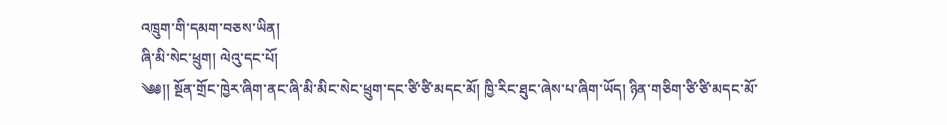འཁྲུག་གི་དམག་བཅས་ཡིན།
ཞི་མི་སེང་ཕྲུག། ལེའུ་དང་པོ།
༄༅།། སྔོན་གྲོང་ཁྱེར་ཞིག་ནང་ཞི་མི་མིང་སེང་ཕྲུག་དང་ཙི་ཙི་མདང་མོ། ཁྱི་རིང་ཐུང་ཞེས་པ་ཞིག་ཡོད། ཉིན་གཅིག་ཙི་ཙི་མདང་མོ་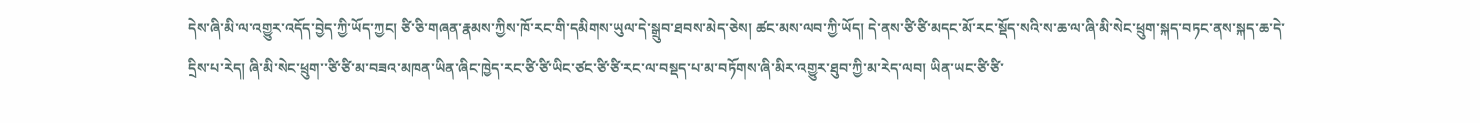དེས་ཞི་མི་ལ་འགྱུར་འདོད་བྱེད་ཀྱི་ཡོད་ཀྱང། ཙི་ཅི་གཞན་རྣམས་ཀྱིས་ཁོ་རང་གི་དམིགས་ཡུལ་དེ་སྒྲུབ་ཐབས་མེད་ཅེས། ཚང་མས་ལབ་ཀྱི་ཡོད། དེ་ནས་ཙི་ཙི་མདང་མོ་རང་སྡོད་སའི་ས་ཆ་ལ་ཞི་མི་སེང་ཕྲུག་སྐད་བཏང་ནས་སྐད་ཆ་དེ་དྲིས་པ་རེད། ཞི་མི་སེང་ཕྲུག་་ཙི་ཙི་མ་བཟའ་མཁན་ཡིན་ཞིང་ཁྱེད་རང་ཙི་ཙི་ཡིང་ཙང་ཙི་ཙི་རང་ལ་བསྡད་པ་མ་བཏོགས་ཞི་མིར་འགྱུར་ཐུབ་ཀྱི་མ་རེད་ལབ། ཡིན་ཡང་ཙི་ཙི་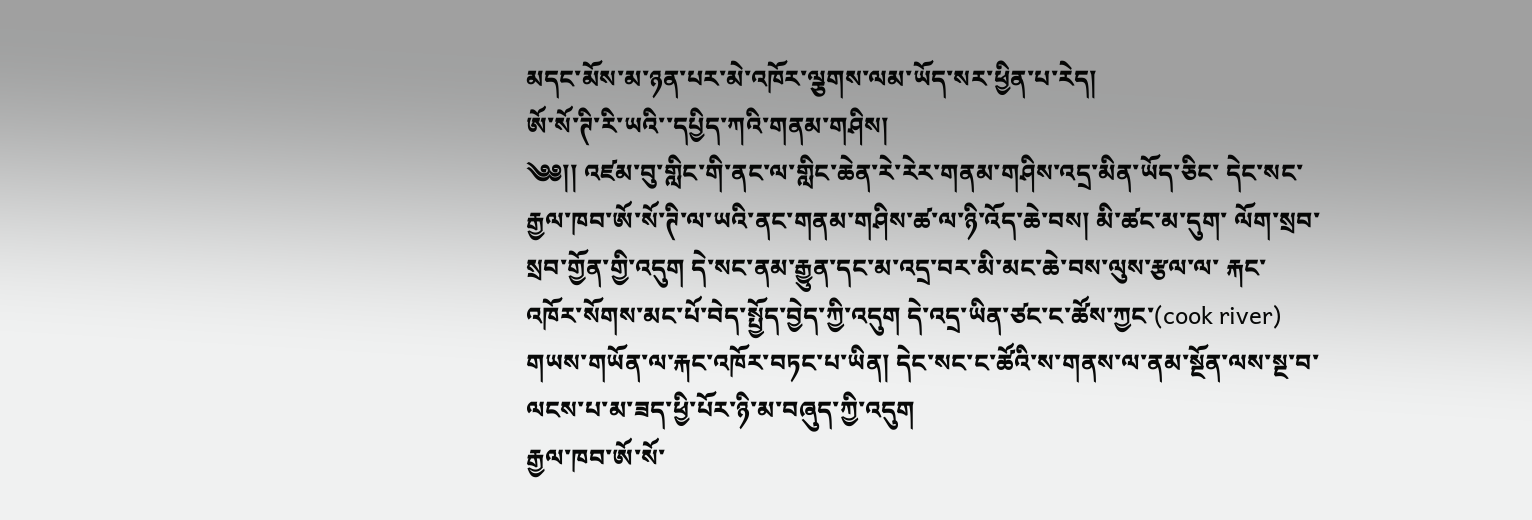མདང་མོས་མ་ཉན་པར་མེ་འཁོར་ལྕགས་ལམ་ཡོད་སར་ཕྱིན་པ་རེད།
ཨོ་སོ་ཊི་རི་ཡའི་་དཔྱིད་ཀའི་གནམ་གཤིས།
༄༅།། འཛམ་བུ་གླིང་གི་ནང་ལ་གླིང་ཆེན་རེ་རེར་གནམ་གཤིས་འདྲ་མིན་ཡོད་ཅིང་ དེང་སང་རྒྱལ་ཁབ་ཨོ་སོ་ཊི་ལ་ཡའི་ནང་གནམ་གཤིས་ཚ་ལ་ཉི་འོད་ཆེ་བས། མི་ཚང་མ་དུག་ ལོག་སྲབ་སྲབ་གྱོན་གྱི་འདུག དེ་སང་ནམ་རྒྱུན་དང་མ་འདྲ་བར་མི་མང་ཆེ་བས་ལུས་རྩལ་ལ་ རྐང་འཁོར་སོགས་མང་པོ་བེད་སྤྱོད་བྱེད་ཀྱི་འདུག དེ་འདྲ་ཡིན་ཙང་ང་ཚོས་ཀྱང་(cook river) གཡས་གཡོན་ལ་རྐང་འཁོར་བཏང་པ་ཡིན། དེང་སང་ང་ཚོའི་ས་གནས་ལ་ནམ་སྔོན་ལས་སྔ་བ་ལངས་པ་མ་ཟད་ཕྱི་པོར་ཉི་མ་བཞུད་ཀྱི་འདུག
རྒྱལ་ཁབ་ཨོ་སོ་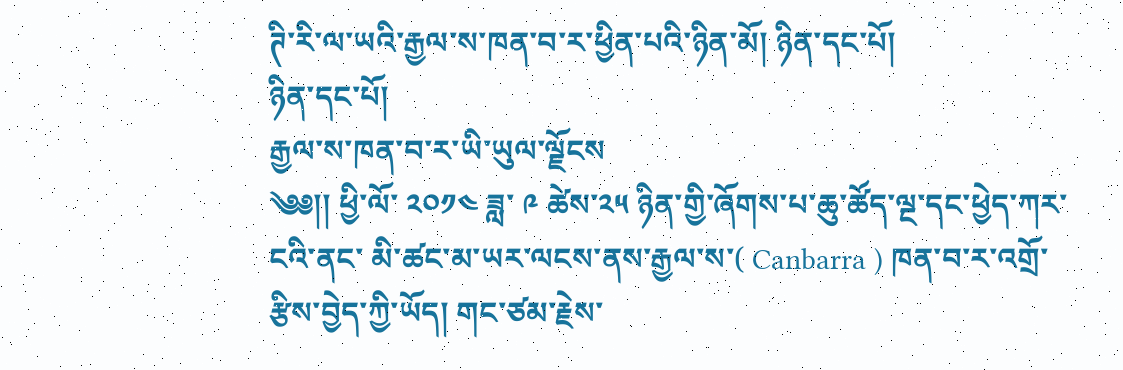ཊི་རི་ལ་ཡའི་རྒྱལ་ས་ཁན་བ་ར་ཕྱིན་པའི་ཉིན་མོ། ཉིན་དང་པོ།
ཉིན་དང་པོ།
རྒྱལ་ས་ཁན་བ་ར་ཡི་ཡུལ་ལྗོངས
༄༅།། ཕྱི་ལོ་ ༢༠༡༤ ཟླ་ ༩ ཚེས་༢༥ ཉིན་གྱི་ཞོགས་པ་ཆུ་ཚོད་ལྔ་དང་ཕྱེད་ཀར་ངའི་ནང་ མི་ཚང་མ་ཡར་ལངས་ནས་རྒྱལ་ས་( Canbarra ) ཁན་བ་ར་འགྲོ་རྩིས་བྱེད་ཀྱི་ཡོད། གང་ཙམ་རྗེས་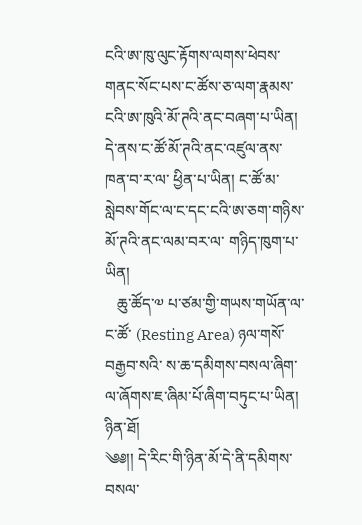ངའི་ཨ་ཁུ་ལུང་རྟོགས་ལགས་ཕེབས་གནང་སོང་པས་ང་ཚོས་ཅ་ལག་རྣམས་ངའི་ཨ་ཁུའི་མོ་ཊའི་ནང་བཞག་པ་ཡིན། དེ་ནས་ང་ཚོ་མོ་ཊའི་ནང་འཛུལ་ནས་ཁན་བ་ར་ལ་ ཕྱིན་པ་ཡིན། ང་ཚོ་མ་སླེབས་གོང་ལ་ང་དང་ངའི་ཨ་ཅག་གཉིས་མོ་ཊའི་ནང་ལམ་བར་ལ་ གཉིད་ཁུག་པ་ཡིན།
   ཆུ་ཚོད་༧ པ་ཙམ་གྱི་གཡས་གཡོན་ལ་ང་ཚོ་ (Resting Area) ཉལ་གསོ་བརྒྱབ་སའི་ ས་ཆ་དམིགས་བསལ་ཞིག་ལ་ཞོགས་ཇ་ཞིམ་པོ་ཞིག་བཏུང་པ་ཡིན།
ཉིན་ཐོ།
༄༅།། དེ་རིང་གི་ཉིན་མོ་དེ་ནི་དམིགས་བསལ་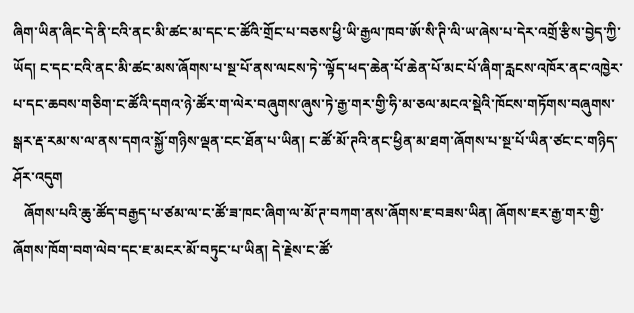ཞིག་ཡིན་ཞིང་དེ་ནི་ངའི་ནང་མི་ཚང་མ་དང་ང་ཚོའི་གྲོང་པ་བཅས་ཕྱི་ཡི་རྒྱལ་ཁབ་ཨོ་སི་ཊི་ལི་ཡ་ཞེས་པ་དེར་འགྲོ་རྩིས་བྱེད་ཀྱི་ཡོད། ང་དང་ངའི་ནང་མི་ཚང་མས་ཞོགས་པ་སྔ་པོ་ནས་ལངས་ཏེ་་ལྟོད་ཕད་ཆེན་པོ་ཆེན་པོ་མང་པོ་ཞིག་རླངས་འཁོར་ནང་འཁྱེར་པ་དང་ཆབས་གཅིག་ང་ཚོའི་དགའ་ཉེ་ཚོར་ག་ལེར་བཞུགས་ཞུས་ཏེ་རྒྱ་གར་གྱི་ཧི་མ་ཅལ་མངའ་སྡེའི་ཁོངས་གཏོགས་བཞུགས་སྒར་རྡ་རམ་ས་ལ་ནས་དགའ་སྐྱོ་གཉིས་ལྡན་ངང་ཐོན་པ་ཡིན། ང་ཚོ་མོ་ཊའི་ནང་ཕྱིན་མ་ཐག་ཞོགས་པ་སྔ་པོ་ཡིན་ཙང་ང་གཉིད་ཤོར་འདུག
   ཞོགས་པའི་ཆུ་ཚོད་བརྒྱད་པ་ཙམ་ལ་ང་ཚོ་ཟ་ཁང་ཞིག་ལ་མོ་ཊ་བཀག་ནས་ཞོགས་ཇ་བཟས་ཡིན། ཞོགས་ཇར་རྒྱ་གར་གྱི་ཞོགས་ཁོག་བག་ལེབ་དང་ཇ་མངར་མོ་བཏུང་པ་ཡིན། དེ་རྗེས་ང་ཚོ་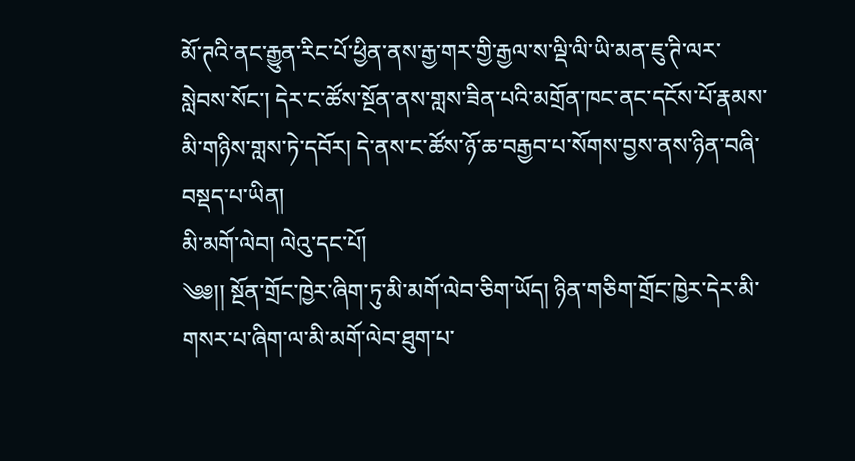མོ་ཊའི་ནང་རྒྱུན་རིང་པོ་ཕྱིན་ནས་རྒྱ་གར་གྱི་རྒྱལ་ས་ལྡི་ལི་ཡི་མན་ཇུ་ཊི་ལར་སླེབས་སོང་། དེར་ང་ཚོས་སྔོན་ནས་གླས་ཟིན་པའི་མགྲོན་ཁང་ནང་དངོས་པོ་རྣམས་མི་གཉིས་གླས་ཏེ་དབོར། དེ་ནས་ང་ཚོས་ཉོ་ཆ་བརྒྱབ་པ་སོགས་བྱས་ནས་ཉིན་བཞི་བསྡད་པ་ཡིན།
མི་མགོ་ལེབ། ལེའུ་དང་པོ།
༄༅།། སྔོན་གྲོང་ཁྱེར་ཞིག་ཏུ་མི་མགོ་ལེབ་ཅིག་ཡོད། ཉིན་གཅིག་གྲོང་ཁྱེར་དེར་མི་གསར་པ་ཞིག་ལ་མི་མགོ་ལེབ་ཐུག་པ་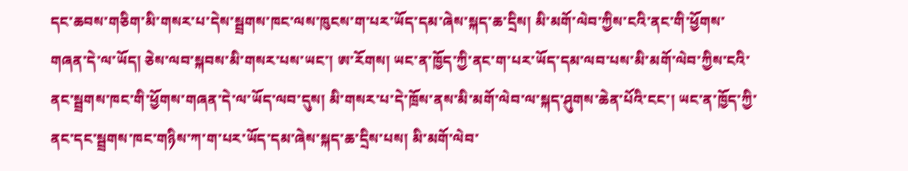དང་ཆབས་གཅིག་མི་གསར་པ་དེས་སྦྲགས་ཁང་ལས་ཁུངས་ག་པར་ཡོད་དམ་ཞེས་སྐད་ཆ་དྲིས། མི་མགོ་ལེབ་ཀྱིས་ངའི་ནང་གི་ཕྱོགས་གཞན་དེ་ལ་ཡོད། ཅེས་ལབ་སྐབས་མི་གསར་པས་ཡང་། ཨ་རོགས། ཡང་ན་ཁྱོད་ཀྱི་ནང་ག་པར་ཡོད་དམ་ལབ་པས་མི་མགོ་ལེབ་ཀྱིས་ངའི་ནང་སྦྲགས་ཁང་གི་ཕྱོགས་གཞན་དེ་ལ་ཡོད་ལབ་དུས། མི་གསར་པ་དེ་ཁྲོས་ནས་མི་མགོ་ལེབ་ལ་སྐད་ཤུགས་ཆེན་པོའི་ངང་། ཡང་ན་ཁྱོད་ཀྱི་ནང་དང་སྦྲགས་ཁང་གཉིས་ཀ་ག་པར་ཡོད་དམ་ཞེས་སྐད་ཆ་དྲིས་པས། མི་མགོ་ལེབ་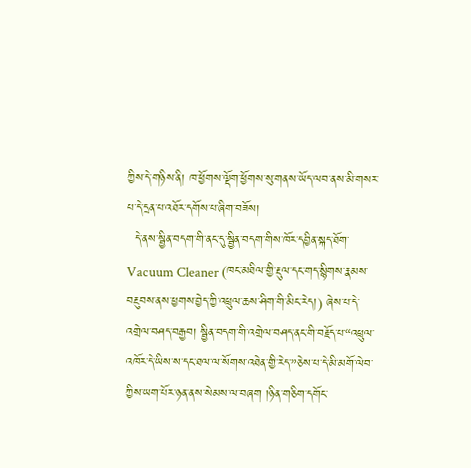ཀྱིས་དེ་གཉིས་ནི། ཁ་ཕྱོགས་ལྡོག་ཕྱོགས་སུ་གནས་ཡོད་ལབ་ནས་མི་གསར་པ་དེ་དྲན་པ་འཐོར་དགོས་པ་ཞིག་བཟོས།
  དེ་ནས་སྦྱིན་བདག་གི་ནང་དུ་སྦྱིན་བདག་གིས་ཁོར་དབྱིན་སྐད་ཐོག་ Vacuum Cleaner (ཁང་མཐིལ་གྱི་རྡུལ་དང་གད་སྙིགས་རྣམས་བརྔུབས་ནས་ཕྱགས་བྱེད་ཀྱི་འཕྲུལ་ཆས་ཤིག་གི་མིང་རེད།) ཞེས་པ་དེ་འགྲེལ་བཤད་བརྒྱབ། སྦྱིན་བདག་གི་འགྲེལ་བཤད་ནང་གི་བརྗོད་པ་“འཕྲུལ་འཁོར་དེ་ཡིས་ས་དང་ཐལ་ལ་སོགས་འཐེན་གྱི་རེད་”ཅེས་པ་དེ་མི་མགོ་ལེབ་ཀྱིས་ཡག་པོར་ཉན་ནས་སེམས་ལ་བཞག །ཉིན་གཅིག་དགོང་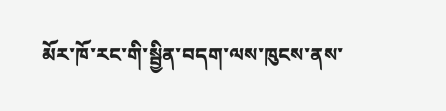མོར་ཁོ་རང་གི་སྦྱིན་བདག་ལས་ཁུངས་ནས་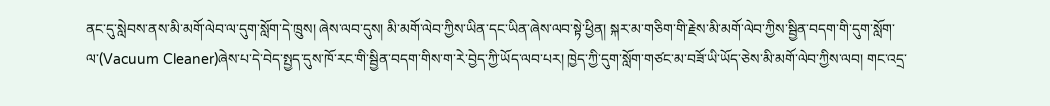ནང་དུ་སླེབས་ནས་མི་མགོ་ལེབ་ལ་དུག་སློག་དེ་ཁྲུས། ཞེས་ལབ་དུས། མི་མགོ་ལེབ་ཀྱིས་ཡིན་དང་ཡིན་ཞེས་ལབ་སྟེ་ཕྱིན། སྐར་མ་གཅིག་གི་རྗེས་མི་མགོ་ལེབ་ཀྱིས་སྦྱིན་བདག་གི་དུག་སློག་ལ་(Vacuum Cleaner)ཞེས་པ་དེ་བེད་སྤྱད་དུས་ཁོ་རང་གི་སྦྱིན་བདག་གིས་ག་རེ་བྱེད་ཀྱི་ཡོད་ལབ་པར། ཁྱེད་ཀྱི་དུག་སློག་གཙང་མ་བཟོ་ཡི་ཡོད་ཅེས་མི་མགོ་ལེབ་ཀྱིས་ལབ། གང་འདྲ་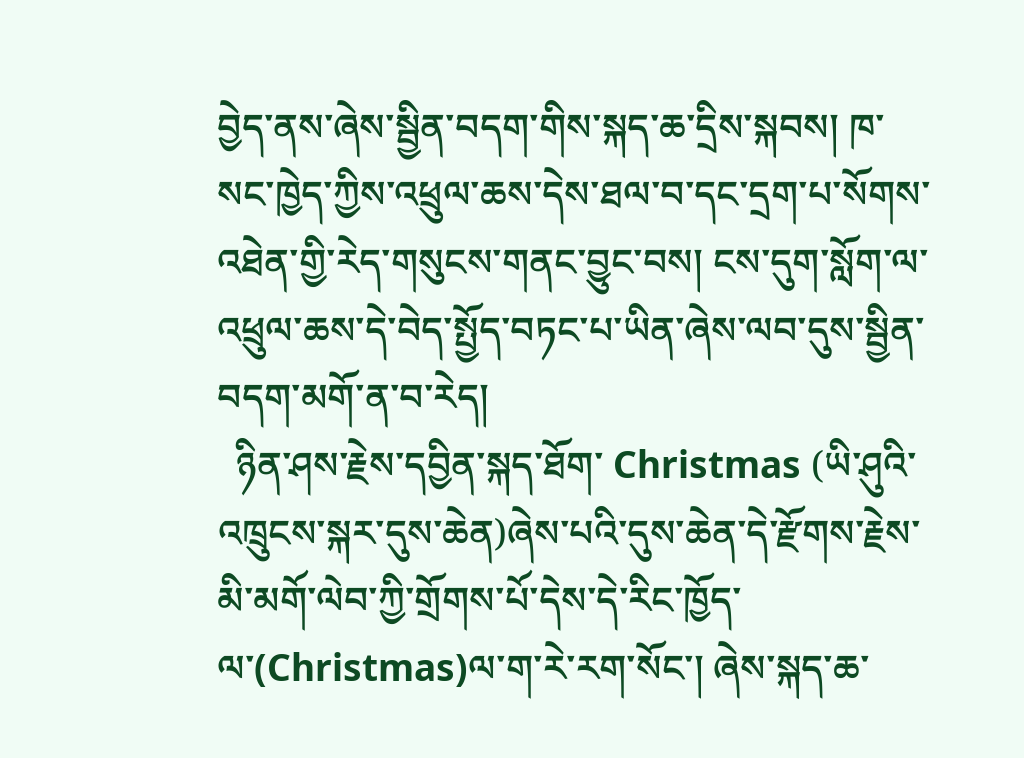བྱེད་ནས་ཞེས་སྦྱིན་བདག་གིས་སྐད་ཆ་དྲིས་སྐབས། ཁ་སང་ཁྱེད་ཀྱིས་འཕྲུལ་ཆས་དེས་ཐལ་བ་དང་དྲག་པ་སོགས་འཐེན་གྱི་རེད་གསུངས་གནང་བྱུང་བས། ངས་དུག་སློག་ལ་འཕྲུལ་ཆས་དེ་བེད་སྤྱོད་བཏང་པ་ཡིན་ཞེས་ལབ་དུས་སྦྱིན་བདག་མགོ་ན་བ་རེད།
  ཉིན་ཤས་རྗེས་དབྱིན་སྐད་ཐོག་ Christmas (ཡི་ཤུའི་འཁྲུངས་སྐར་དུས་ཆེན)ཞེས་པའི་དུས་ཆེན་དེ་རྫོགས་རྗེས་མི་མགོ་ལེབ་ཀྱི་གྲོགས་པོ་དེས་དེ་རིང་ཁྱོད་ལ་(Christmas)ལ་ག་རེ་རག་སོང་། ཞེས་སྐད་ཆ་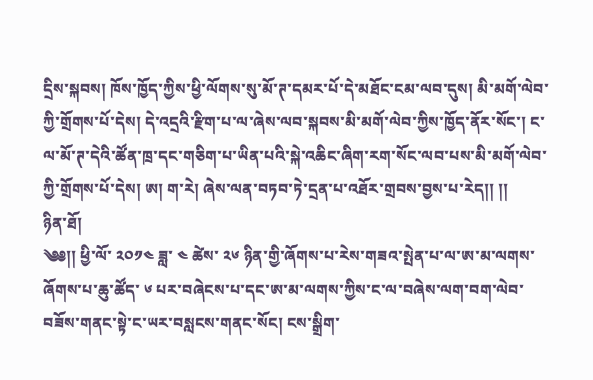དྲིས་སྐབས། ཁོས་ཁྱོད་ཀྱིས་ཕྱི་ལོགས་སུ་མོ་ཊ་དམར་པོ་དེ་མཐོང་ངམ་ལབ་དུས། མི་མགོ་ལེབ་ཀྱི་གྲོགས་པོ་དེས། དེ་འདྲའི་རྫིག་པ་ལ་ཞེས་ལབ་སྐབས་མི་མགོ་ལེབ་ཀྱིས་ཁྱོད་ནོར་སོང་། ང་ལ་མོ་ཊ་དེའི་ཚོན་ཁྲ་དང་གཅིག་པ་ཡིན་པའི་སྐེ་འཆིང་ཞིག་རག་སོང་ལབ་པས་མི་མགོ་ལེབ་ཀྱི་གྲོགས་པོ་དེས། ཨ། ག་རེ། ཞེས་ལན་བཏབ་ཏེ་དྲན་པ་འཐོར་གྲབས་བྱས་པ་རེད།། །།
ཉིན་ཐོ།
༄༅།། ཕྱི་ལོ་ ༢༠༡༤ ཟླ་ ༤ ཚེས་ ༢༦ ཉིན་གྱི་ཞོགས་པ་རེས་གཟའ་སྤེན་པ་ལ་ཨ་མ་ལགས་ཞོགས་པ་ཆུ་ཚོད་ ༦ པར་བཞེངས་པ་དང་ཨ་མ་ལགས་ཀྱིས་ང་ལ་བཞེས་ལག་བག་ལེབ་བཟོས་གནང་སྟེ་ང་ཡར་བསླངས་གནང་སོང། ངས་སྒྲིག་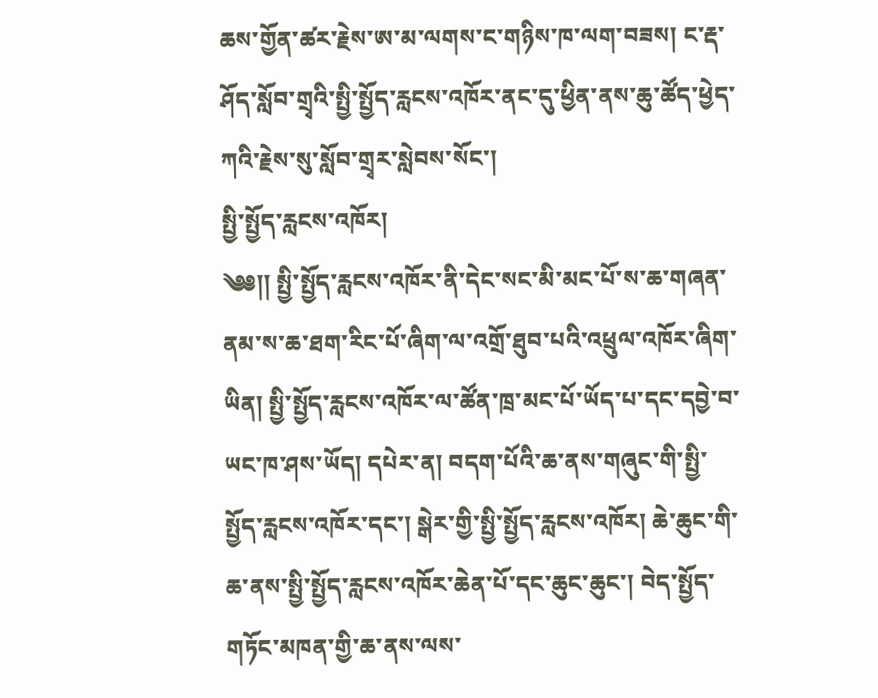ཆས་གྱོན་ཚར་རྗེས་ཨ་མ་ལགས་ང་གཉིས་ཁ་ལག་བཟས། ང་རྡ་ཤོད་སློབ་གྲྭའི་སྤྱི་སྤྱོད་རླངས་འཁོར་ནང་དུ་ཕྱིན་ནས་ཆུ་ཚོད་ཕྱེད་ཀའི་རྗེས་སུ་སློབ་གྲྭར་སླེབས་སོང་།
སྤྱི་སྤྱོད་རླངས་འཁོར།
༄༅།། སྤྱི་སྤྱོད་རླངས་འཁོར་ནི་དེང་སང་མི་མང་པོ་ས་ཆ་གཞན་ནམ་ས་ཆ་ཐག་རིང་པོ་ཞིག་ལ་འགྲོ་ཐུབ་པའི་འཕྲུལ་འཁོར་ཞིག་ཡིན། སྤྱི་སྤྱོད་རླངས་འཁོར་ལ་ཚོན་ཁྲ་མང་པོ་ཡོད་པ་དང་དབྱེ་བ་ཡང་ཁ་ཤས་ཡོད། དཔེར་ན། བདག་པོའི་ཆ་ནས་གཞུང་གི་སྤྱི་སྤྱོད་རླངས་འཁོར་དང་། སྒེར་གྱི་སྤྱི་སྤྱོད་རླངས་འཁོར། ཆེ་ཆུང་གི་ཆ་ནས་སྤྱི་སྤྱོད་རླངས་འཁོར་ཆེན་པོ་དང་ཆུང་ཆུང་། བེད་སྤྱོད་གཏོང་མཁན་གྱི་ཆ་ནས་ལས་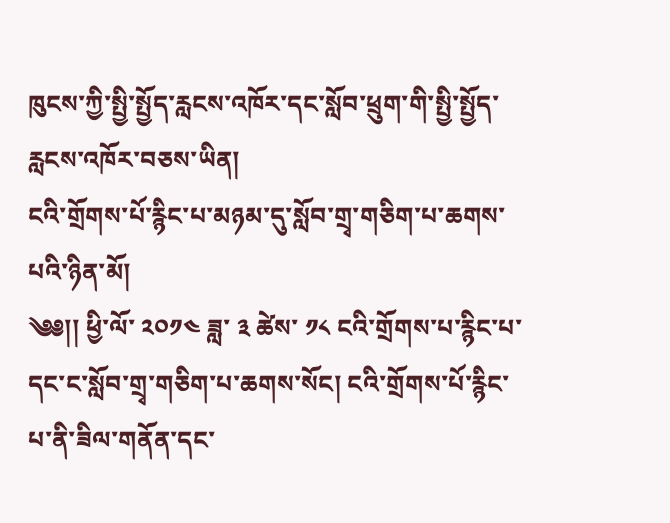ཁུངས་ཀྱི་སྤྱི་སྤྱོད་རླངས་འཁོར་དང་སློབ་ཕྲུག་གི་སྤྱི་སྤྱོད་རླངས་འཁོར་བཅས་ཡིན།
ངའི་གྲོགས་པོ་རྙིང་པ་མཉམ་དུ་སློབ་གྲྭ་གཅིག་པ་ཆགས་པའི་ཉིན་མོ།
༄༅།། ཕྱི་ལོ་ ༢༠༡༤ ཟླ་ ༣ ཚེས་ ༡༨ ངའི་གྲོགས་པ་རྙིང་པ་དང་ང་སློབ་གྲྭ་གཅིག་པ་ཆགས་སོང། ངའི་གྲོགས་པོ་རྙིང་པ་ནི་ཟིལ་གནོན་དང་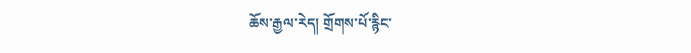ཆོས་རྒྱལ་རེད། གྲོགས་པོ་རྙིང་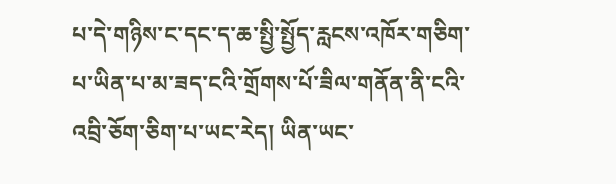པ་དེ་གཉིས་ང་དང་ད་ཆ་སྤྱི་སྤྱོད་རླངས་འཁོར་གཅིག་པ་ཡིན་པ་མ་ཟད་ངའི་གྲོགས་པོ་ཟིལ་གནོན་ནི་ངའི་འབྲི་ཅོག་ཅིག་པ་ཡང་རེད། ཡིན་ཡང་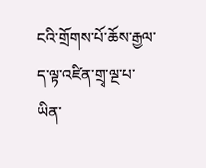ངའི་གྲོགས་པོ་ཆོས་རྒྱལ་ད་ལྟ་འཛིན་གྲྭ་ལྔ་པ་ཡིན་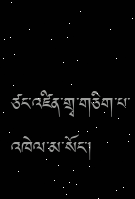ཙང་འཛིན་གྲྭ་གཅིག་པ་འཁེལ་མ་སོང་།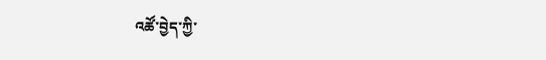འཚོ་བྱེད་ཀྱི་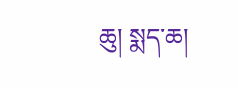ཆུ། སྨད་ཆ།